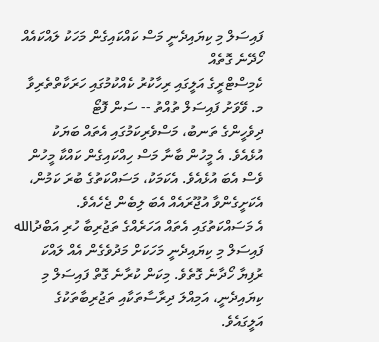ފައިސަލް މި ކިޔައިދެނީ މަސް ކައްކައިގެން މަހަކު ލައްކައެއް ހޯދޭނެ ގޮތެއް
ކެމިސްޓްރީގެ އަލީގައި ރިހާކުރު ކެއްކުމުގައި ހަރަކާތްތެރިވާ މ. ވޭވަށު ފައިސަލް ތުއްތު -- ސަން ފޮޓޯ
ދިވެހީންގެ ތަނބު، މަސްވެރިކަމުގައި އެތައް ބަޔަކު އުޅެއެވެ. އެ މީހުން ބާނާ މަސް ހިއްކައިގެން ކައްކާ މީހުން ވެސް އެބަ އުޅެއެވެ. އެކަމަކު، މަސައްކަތުގެ ބުރަ ކަމުން، އެކަށީގެންވާ އުޖޫރައެއް އެބަ ލިބެން ޖެހެއެވެ.
އެ މަސައްކަތުގައި އެތައް އަހަރެއްގެ ތަޖުރިބާ ހުރި އަބްދުالله ފައިސަލް މި ކިޔައިދެނީ މަހަކަށް މަދުވެގެން އެއް ލައްކަ ރުފިޔާ ހޯދާނެ ގޮތެވެ. މިކަން ކުރާނެ ގޮތް ފައިސަލް މި ކިޔައިދެނީ، އަމިއްލަ ދިރާސާތަކާއި ތަޖުރިބާތަކުގެ އަލީގައެވެ.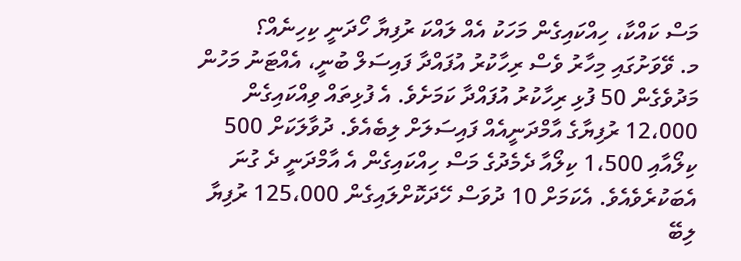މަސް ކައްކާ، ހިއްކައިގެން މަހަކު އެއް ލައްކަ ރުފިޔާ ހޯދަނީ ކިހިނެއް؟
މ. ވޭވަށުގައި މިހާރު ވެސް ރިހާކުރު އުފައްދާ ފައިސަލް ބުނީ، އެއްޓަނު މަހުން މަދުވެގެން 50 ފުޅި ރިހާކުރު އުފައްދާ ކަމަށެވެ. އެ ފުޅިތައް ވިއްކައިގެން 12،000 ރުފިޔާގެ އާމްދަނީއެއް ފައިސަލަށް ލިބެއެވެ. ދުވާލަކަށް 500 ކިލޯއާއި 1،500 ކިލޯއާ ދެމެދުގެ މަސް ހިއްކައިގެން އެ އާމްދަނީ ދެ ގުނަ އެބަކުރެވެއެވެ. އެކަމަށް 10 ދުވަސް ހޭދަކޮށްލައިގެން 125،000 ރުފިޔާ ލިބޭ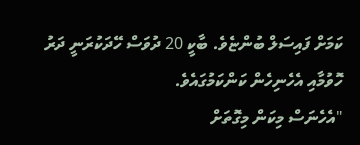ކަމަށް ފައިސަލް ބުންޏެވެ. ބާކީ 20 ދުވަސް ހޭދަކުރަނީ ދަރު ހޮވުމާއި އެހެނިހެން ކަންކަމުގައެވެ.
"އެހެނަސް މިކަން މިގޮތަށް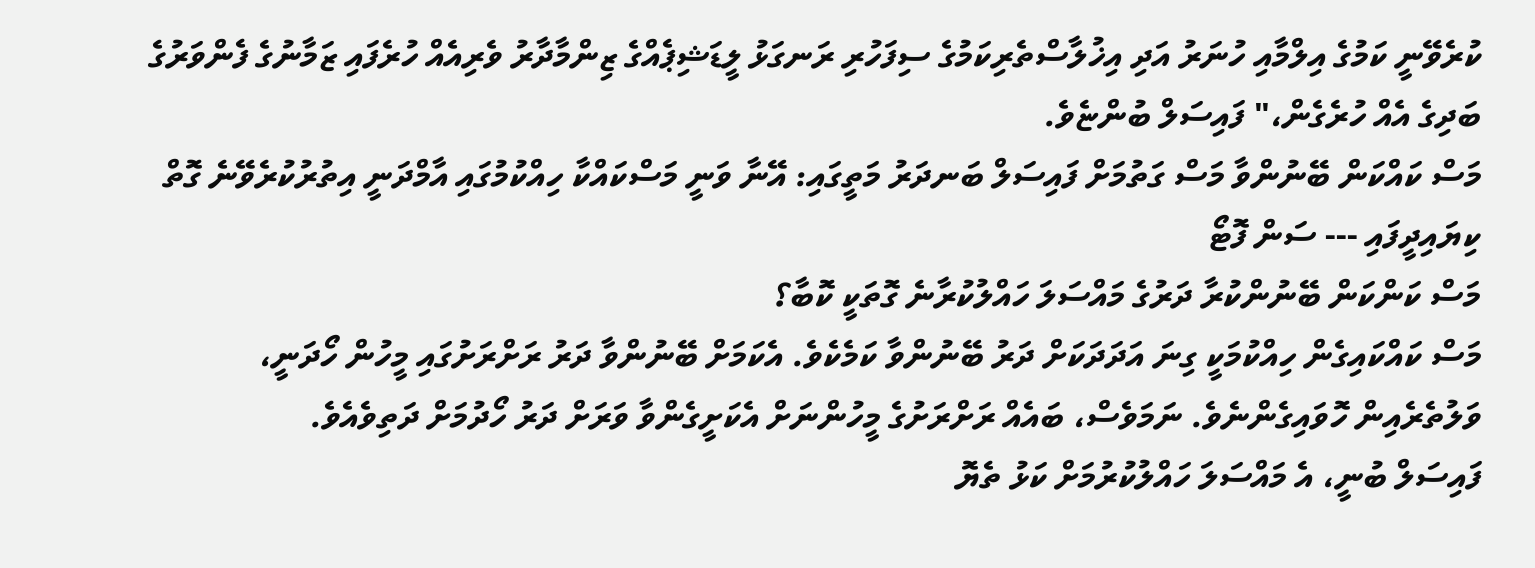ކުރެވޭނީ ކަމުގެ އިލްމާއި ހުނަރު އަދި އިޚުލާސްތެރިކަމުގެ ސިފަހުރި ރަނގަޅު ލީޑަޝިޕެއްގެ ޒިންމާދާރު ވެރިއެއް ހުރެފައި ޒަމާނުގެ ފެންވަރުގެ ބަދިގެ އެއް ހުރެގެން،" ފައިސަލް ބުންޏެވެ.
މަސް ކައްކަން ބޭނުންވާ މަސް ގަތުމަށް ފައިސަލް ބަނދަރު މަތީގައި: އޭނާ ވަނީ މަސްކައްކާ ހިއްކުމުގައި އާމްދަނީ އިތުރުކުރެވޭނެ ގޮތް ކިޔައިދީފައި --- ސަން ފޮޓޯ
މަސް ކަންކަން ބޭނުންކުރާ ދަރުގެ މައްސަލަ ހައްލުކުރާނެ ގޮތަކީ ކޮބާ؟
މަސް ކައްކައިގެން ހިއްކުމަކީ ގިނަ އަދަދަކަށް ދަރު ބޭނުންވާ ކަމެކެވެ. އެކަމަށް ބޭނުންވާ ދަރު ރަށްރަށުގައި މީހުން ހޯދަނީ، ވަލުތެރެއިން ހޮވައިގެންނެވެ. ނަމަވެސް، ބައެއް ރަށްރަށުގެ މީހުންނަށް އެކަށީގެންވާ ވަރަށް ދަރު ހޯދުމަށް ދަތިވެއެވެ.
ފައިސަލް ބުނީ، އެ މައްސަލަ ހައްލުކުރުމަށް ކަޅު ތެޔޮ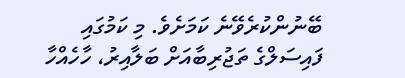ބޭނުންކުރެވޭނެ ކަމަށެވެ. މި ކަމުގައި ފައިސަލްގެ ތަޖުރިބާއަށް ބަލާއިރު، ހާހެއްހާ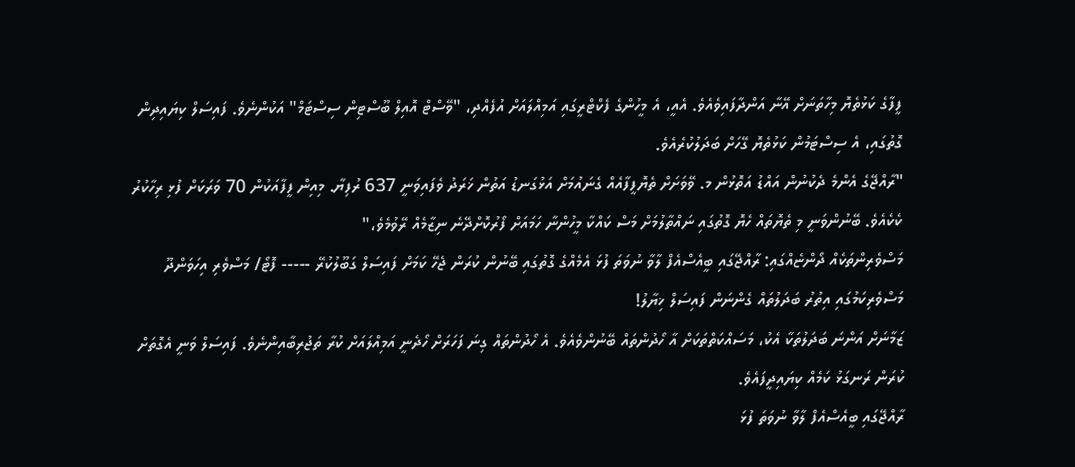ފީފާގެ ކަޅުތެޔޮ މިހާތަނަށް އޭނާ އަންދާފައިވެއެވެ. އެއީ، އެ މީހުންގެ ފެކްޓްރީގައި އަމިއްލައަށް އުފެއްދި، "ވޭސްޓް އޮއިލް ބޫސްޓިން ސިސްޓަމް" އަކުންނެވެ. ފައިސަލް ކިޔައިދިން ގޮތުގައި، އެ ސިސްޓަމުން ކަޅުތެޔޮ ގޭހަށް ބަދަލުކުރެއެވެ.
"ރާއްޖޭގެ އެންމެ ދެކުނުން އައްޑު އަތޮޅުން މ. ވޭވަށަށް ތެޔޮފީފާއެއް ގެނައުމަށް އަޅުގަނޑު އަތުން ޚަރަދު ވެފައިވަނީ 637 ރުފިޔާ. މިއިން ފީފާއަކުން 70 ވަރަކަށް ފުޅި ރިހާކުރު ކެކެއެވެ. ބޭނުންވަނީ މި ތެޔޮތައް ހެޔޮ ގޮތުގައި ނައްތާލުމަށް މަސް ކައްކާ މީހުންނާ ހަމައަށް ފޯރުކޮށްދޭނެ ނިޒާމެއް ރޭވުމެވެ،"
މަސްވެރިންތަކެއް ދޯންޏެއްގައި: ރާއްޖޭގައި ބީއެސްއެފް ލާވާ ނުވަތަ ފުޅަ އެމެއްގެ ގޮތުގައި ބޭނުން ކުރަން ޖެހޭ ކަމަށް ފައިސަލް ގަބޫލުކުރޭ ----- ފޮޓޯ/ މަސްވެރި އިހަވަންދޫ
މަސްވެރިކަމުގައި އިތުރު ބަދަލުތައް ގެންނަން ފައިސަލް ޚިޔާލު!
ޒަމާނަށް އަންނަ ބަދަލުތަކާ އެކު، މަސައްކަތްތަކަށް އާ ހޯދުންތައް ބޭނުންވެއެވެ. އެ ހޯދުންތައް ގިނަ ފަހަރަށް ހޯދެނީ އަމިއްލައަށް ކުރާ ތަޖުރިބާއިންނެވެ. ފައިސަލް ވަނީ އެގޮތަށް ކުރަން ރަނގަޅު ކަމެއް ކިޔައިދީފައެވެ.
ރާއްޖޭގައި ބީއެސްއެފް ލާވާ ނުވަތަ ފުޅަ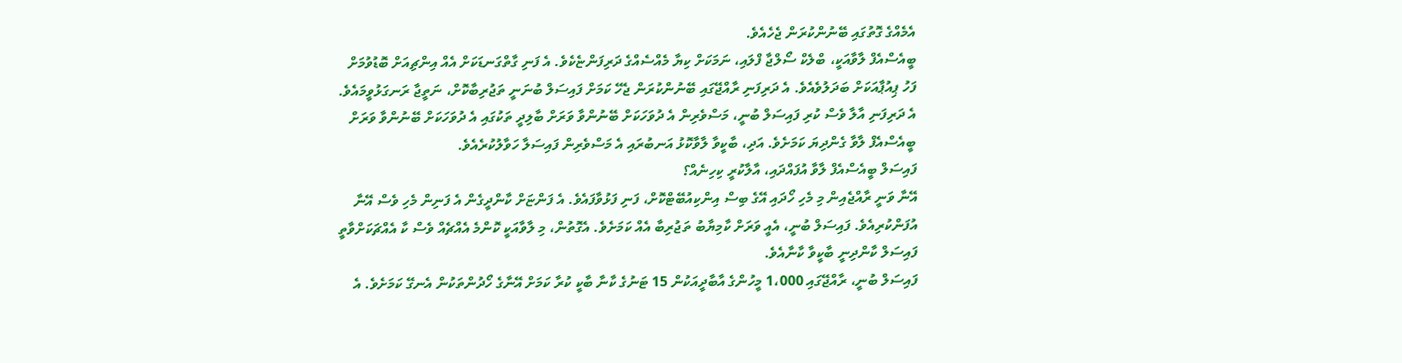އެމެއްގެ ގޮތުގައި ބޭނުންކުރަން ޖެހެއެވެ.
ބީއެސްއެފް ލާވާއަކީ، ބްލެކް ސޯލްޖާ ފްލައި، ނަމަކަށް ކިޔާ މެއްސެއްގެ ދަރިފަންޏެކެވެ. އެ ފަނި ގާތްގަނޑަކަށް އެއް އިންޗިއަށް ބޮޑުވުމަށް ފަހު ޕިއުޕާއަކަށް ބަދަލުވެއެވެ. އެ ދަރިފަނި ރާއްޖޭގައި ބޭނުންކުރަން ޖެހޭ ކަމަށް ފައިސަލް ބުނަނީ ތަޖުރިބާކޮށް، ނަތީޖާ ރަނގަޅުވީމައެވެ.
އެ ދަރިފަނި އާލާ ވެސް ކުރި ފައިސަލް ބުނީ، މަސްވެރިން އެ ދުވަހަކަށް ބޭނުންވާ ވަރަށް ބާލިދީ ތަކުގައި އެ ދުވަހަކަށް ބޭނުންވާ ވަރަށް ބީއެސްއެފް ލާވާ ގެންދިޔަ ކަމަށެވެ. އަދި، ބާކީވާ ލާވާކޮޅު އަނބުރައި އެ މަސްވެރިން ފައިސަލާ ހަވާލުކުރެއެވެ.
ފައިސަލް ބީއެސްއެފް ލާވާ އުފައްދައި، އާލާކުރީ ކިހިނެއް؟
އޭނާ ވަނީ ރާއްޖެއިން މި މެހި ހޯދައި އޭގެ ބިސް އިންކިއުބޭޓްކޮށް، ފަނި ފަޅުވާފައެވެ. އެ ފަންޏަށް ކާންދީގެން އެ ފަނިން މެހި ވެސް އޭނާ އުފަންކުރިއެވެ. ފައިސަލް ބުނީ، އެއީ ވަރަށް ކާމިޔާބު ތަޖުރިބާ އެއް ކަމަށެވެ. އެގޮތުން، މި ލާވާއަކީ ކޮންމެ އެއްޗެއް ވެސް ކާ އެއްޗަކަށްވާތީ ފައިސަލް ކާންދިނީ ބާކީވާ ކާނާއެވެ.
ފައިސަލް ބުނީ، ރާއްޖޭގައި 1،000 މީހުންގެ އާބާދީއަކުން 15 ޓަނުގެ ކާނާ ބާކީ ކުރާ ކަމަށް އޭނާގެ ހޯދުންތަކުން އެނގޭ ކަމަށެވެ. އެ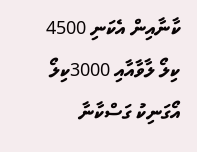ކާނާއިން އެކަނި 4500 ކިލޯ ލާވާއާއި 3000ކިލޯ އޯގަނިކު ގަސްކާނާ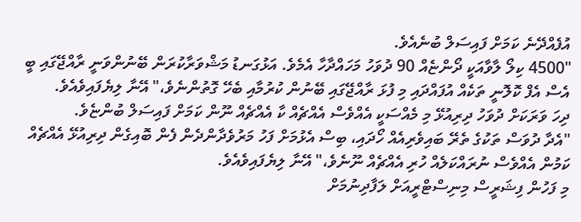އުފެއްދޭނެ ކަމަށް ފައިސަލް ބުނެއެވެ.
"4500 ކިލޯ ލާވާއަކީ ދޯންޏެއް 90 ދުވަހު މަހައްދާހާ އެމެވެ. އަޅުގަނޑު މަޝްވަރާކުރަން ބޭނުންވަނީ ރާއްޖޭގައި ބީ އެސް އެފް ކޮލޮނީ ތަކެއް އުފައްދައި މި ފުޅަ ރާއްޖޭގައި ބޭނުން ކުރުމާއި ބެހޭ ގޮތުންނެވެ،" އޭނާ ލިޔެފައިވެއެވެ.
ދިހަ ވަރަކަށް ދުވަހު ދިރިއުޅޭ މި މެއްސަކީ އެއްވެސް އެއްޗެއް ކާ އެއްޗެއް ނޫން ކަމަށް ފައިސަލް ބުންޏެވެ.
"އެދާ ދުވަސް ތަކުގެ ތެރޭ ބައިވެރިއެއް ހޯދައި، ބިސް އެޅުމަށް ފަހު މަރުވެދާންދެން ފެން ބޮއިގެން ދިރިއުޅޭ އެއްޗެއް ކަމުން އެއްވެސް ނުރައްކަލެއް ހުރި އެއްޗެއް ނޫނެވެ،" އޭނާ ލިޔެފައިވެއެވެ.
މި ފަހުން ފިޝަރީސް މިނިސްޓްރީއަށް ލަފާދިނުމަށް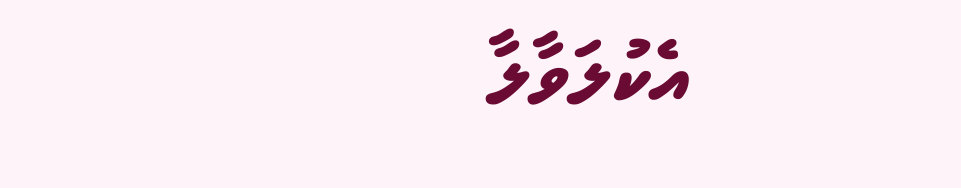އެކުލަވާލާ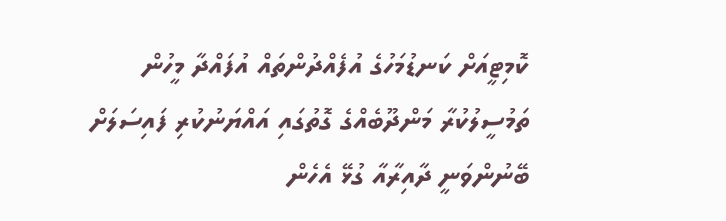ކޮމިޓީއަށް ކަނޑުމަހުގެ އުފެއްދުންތައް އުފައްދާ މީހުން ތަމުސީލުކުރާ މަންދޫބެއްގެ ގޮތުގައި އައްޔަނުކުރި ފައިސަލަށް ބޭނުންވަނީ ދާއިރާއާ ގުޅޭ އެހެން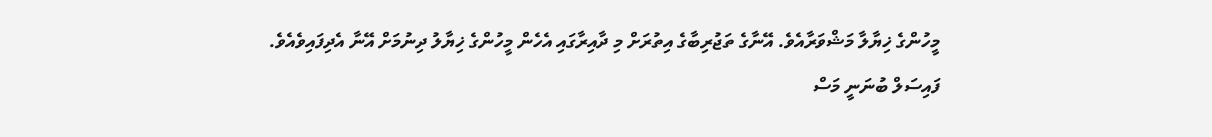މީހުންގެ ޚިޔާލާ މަޝްވަރާއެވެ. އޭނާގެ ތަޖުރިބާގެ އިތުރަށް މި ދާއިރާގައި އެހެން މީހުންގެ ޚިޔާލު ދިނުމަށް އޭނާ އެދިފައިވެއެވެ.
ފައިސަލް ބުނަނީ މަސް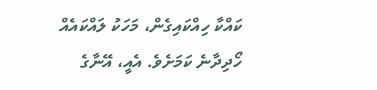ކައްކާ ހިއްކައިގެން، މަހަކު ލައްކައެއް ހޯދިދާނެ ކަމަށެވެ. އެއީ، އޭނާގެ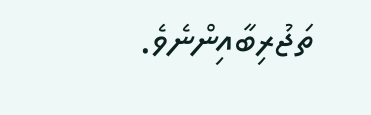ތަޖުރިބާއިންނެވެ.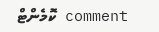comment ކޮމެންޓް